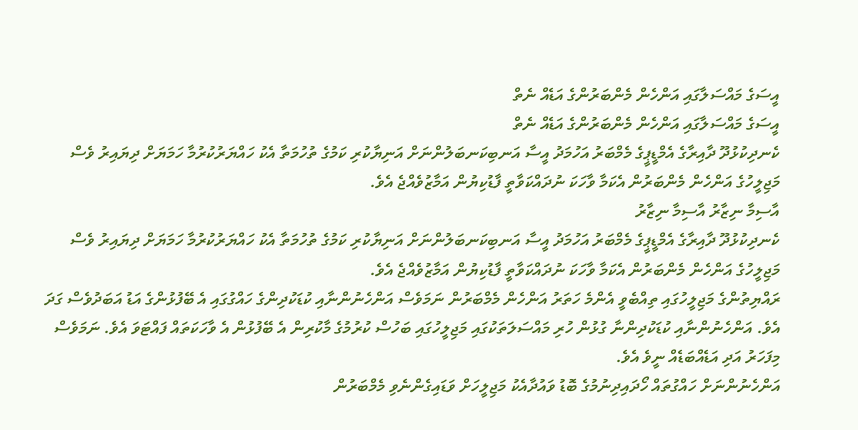އީސަގެ މައްސަލާގައި އަންހެން މެންބަރުންގެ އަޑެއް ނެތް
އީސަގެ މައްސަލާގައި އަންހެން މެންބަރުންގެ އަޑެއް ނެތް
ކެނދިކުޅުދޫ ދާއިރާގެ އެމްޑީޕީގެ މެމްބަރު އަހުމަދު އީސާ އަނބިކަނބަލުންނަށް އަނިޔާކުރި ކަމުގެ ތުހުމަތާ އެކު ހައްޔަރުކުރުމާ ހަމަޔަށް ދިޔައިރު ވެސް މަޖިލީހުގެ އަންހެން މެންބަރުން އެކަމާ ވާހަކަ ނުދައްކަވާތީ ފާޑުކިޔުން އަމާޒުވެއްޖެ އެވެ.
އާސިމާ ނިޒާރު އާސިމާ ނިޒާރު
ކެނދިކުޅުދޫ ދާއިރާގެ އެމްޑީޕީގެ މެމްބަރު އަހުމަދު އީސާ އަނބިކަނބަލުންނަށް އަނިޔާކުރި ކަމުގެ ތުހުމަތާ އެކު ހައްޔަރުކުރުމާ ހަމަޔަށް ދިޔައިރު ވެސް މަޖިލީހުގެ އަންހެން މެންބަރުން އެކަމާ ވާހަކަ ނުދައްކަވާތީ ފާޑުކިޔުން އަމާޒުވެއްޖެ އެވެ.
ރައްޔިތުންގެ މަޖިލީހުގައި ތިއްބެވީ އެންމެ ހަތަރު އަންހެން މެމްބަރުން ނަމަވެސް އަންހެނުންނާއި ކުޑަކުދިންގެ ހައްގުގައި އެ ބޭފުޅުންގެ އަޑު އަބަދުވެސް ގަދަ އެވެ. އަންހެނުންނާއި ކުޑަކުދިންނާ ގުޅުން ހުރި މައްސަލަތަކުގައި މަޖިލީހުގައި ބަހުސް ކުރުމުގެ މާކުރިން އެ ބޭފުޅުން އެ ވާހަކަތައް ފައްޓަވަ އެވެ. ނަމަވެސް މިފަހަރު އަދި އަޑެއްބަޑެއް ނީވެ އެވެ.
އަންހެނުންނަށް ހައްގުތައް ހޯދައިދިނުމުގެ ބޮޑު ވައުދާއެކު މަޖިލީހަށް ވަޑައިގެންނެވި މެމްބަރުން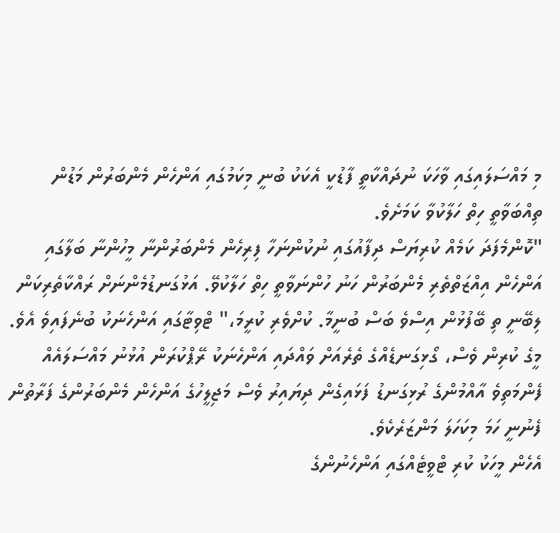މި މައްސަލައިގައި ވާހަކަ ނުދައްކާތީ ފާޑުކީ އެކަކު ބުނީ މިކަމުގައި އަންހެން މެންބަރުން މަޑުން ތިއްބަވާތީ ހިތް ހަލާކުވާ ކަމަށެވެ.
"ކޮންމެފަދަ ކަމެއް ކުރިޔަސް ދިފާއުގައި ނުކުންނަހާ ފިރިހެން މެންބަރުންނާ މީހުންނާ ބަލާގައި އަންހެން އިއްޒަތްތެރި މެންބަރުން ހަނު ހުންނަވާތީ ހިތް ހަލާކުވޭ. އަޅުގަނޑުމެންނަށް ރައްކާތެރިކަން ލިބޭނީ ތި ބޭފުޅުން އިސްވެ ބަސް ބުނީމާ. ކުށްވެރި ކުރީމަ،" ޓްވިޓާގައި އަންހެނަކު ބުނެފައިވެ އެވެ.
މީގެ ކުރިން ވެސް، ގޯޅިގަނޑެއްގެ ތެރެއަށް ވައްދައި އަންހެނަކު ރޭޕްކުރަން އުޅުނު މައްސަލައެއް ފެންމަތިވެ އާއްމުންގެ ރުޅިގަނޑު ފަޅައިގެން ދިޔައިރު ވެސް މަޖިލީހުގެ އަންހެން މެންބަރުންގެ ފަރާތުން ފެނުނީ ހަމަ މިކަހަލަ މަންޒަރެކެވެ.
އެހެން މީހަކު ކުރި ޓްވީޓެއްގައި އަންހެނުންގެ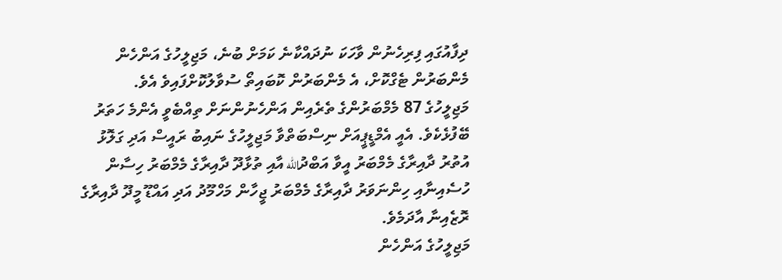ދިފާއުގައި ފިރިހެނުން ވާހަކަ ނުދައްކާނެ ކަމަށް ބުނެ، މަޖިލީހުގެ އަންހެން މެންބަރުން ޓެގްކޮށް، އެ މެންބަރުން ކޮބައިތޯ ސުވާލުކޮށްފައިވެ އެވެ.
މަޖިލީހުގެ 87 މެމްބަރުންގެ ތެރެއިން އަންހެނުންނަށް ތިއްބެވީ އެންމެ ހަތަރު ބޭފުޅެކެވެ. އެއީ އެމްޑީޕީއަށް ނިސްބަތްވާ މަޖިލީހުގެ ނައިބު ރައީސް އަދި ގަލޮޅު އުތުރު ދާއިރާގެ މެމްބަރު އީވާ އަބްދުالله އާއި ތުޅާދޫ ދާއިރާގެ މެމްބަރު ހިސާން ހުސެއިނާއި ހިންނަވަރު ދާއިރާގެ މެމްބަރު ޖީހާން މަހްމޫދު އަދި އައްޑޫ މީދޫ ދާއިރާގެ ރޮޒެއިނާ އާދަމެވެ.
މަޖިލީހުގެ އަންހެން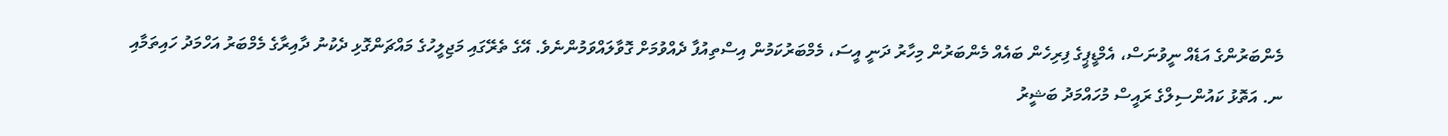މެންބަރުންގެ އަޑެއް ނީވުނަސް، އެމްޑީޕީގެ ފިރިހެން ބައެއް މެންބަރުން މިހާރު ދަނީ އީސަ، މެމްބަރުކަމުން އިސްތިއުފާ ދެއްވުމަށް ގޮވާލައްވަމުންނެވެ. އޭގެ ތެރޭގައި މަޖިލީހުގެ މައްޗަންގޮޅި ދެކުނު ދާއިރާގެ މެމްބަރު އަހްމަދު ހައިތަމާއި ނ. އަތޮޅު ކައުންސިލްގެ ރައީސް މުހައްމަދު ބަޝީރު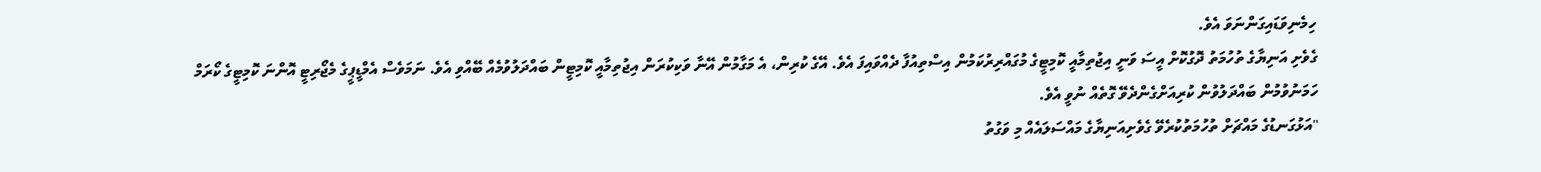ހިމެނިވަޑައިގަންނަވަ އެވެ.
ގެވެށި އަނިޔާގެ ތުހުމަތު ދޮގުކޮށް އީސަ ވަނީ އިޖުތިމާއީ ކޮމިޓީގެ މުގައްރިރުކަމުން އިސްތިއުފާ ދެއްވައިފަ އެވެ. އޭގެ ކުރިން، އެ މަގާމުން އޭނާ ވަކިކުރަން އިޖުތިމާއީ ކޮމިޓީން ބައްދަލުވުމެއް ބޭއްވި އެވެ. ނަމަވެސް އެމްޑީޕީގެ މެޖޯރިޓީ އޮންނަ ކޮމިޓީގެ ކޯރަމް ހަމަނުވުމުން ބައްދަލުވުން ކުރިއަށްގެންދެވޭ ގޮތެއް ނުވީ އެވެ.
"އަޅުގަނޑުގެ މައްޗަށް ތުހުމަތުކުރެވޭ ގެވެށިއަނިޔާގެ މައްސަލައެއް މި ވަގުތު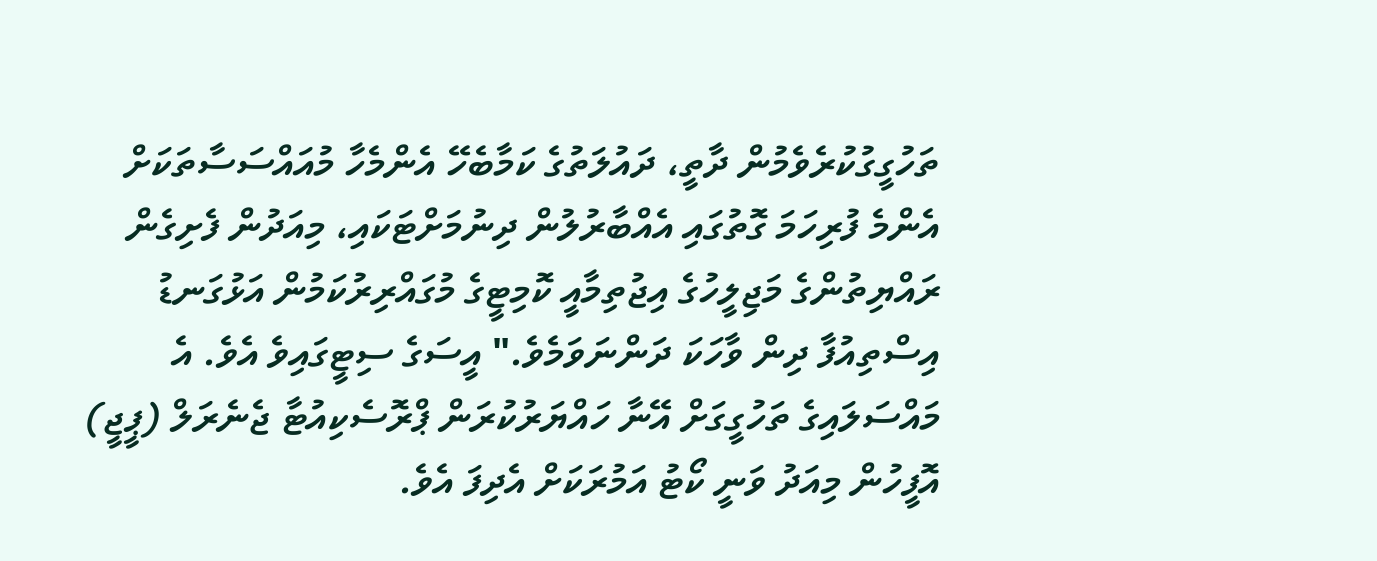ތަހުގީގުކުރެވެމުން ދާތީ، ދައުލަތުގެ ކަމާބެހޭ އެންމެހާ މުއައްސަސާތަކަށް އެންމެ ފުރިހަމަ ގޮތުގައި އެއްބާރުލުން ދިނުމަށްޓަކައި، މިއަދުން ފެށިގެން ރައްޔިތުންގެ މަޖިލީހުގެ އިޖުތިމާއީ ކޮމިޓީގެ މުގައްރިރުކަމުން އަޅުގަނޑު އިސްތިއުފާ ދިން ވާހަކަ ދަންނަވަމެވެ." އީސަގެ ސިޓީގައިވެ އެވެ. އެ މައްސަލައިގެ ތަހުގީގަށް އޭނާ ހައްޔަރުކުރަން ޕްރޮސެކިއުޓާ ޖެނެރަލް (ޕީޖީ) އޮފީހުން މިއަދު ވަނީ ކޯޓު އަމުރަކަށް އެދިފަ އެވެ.